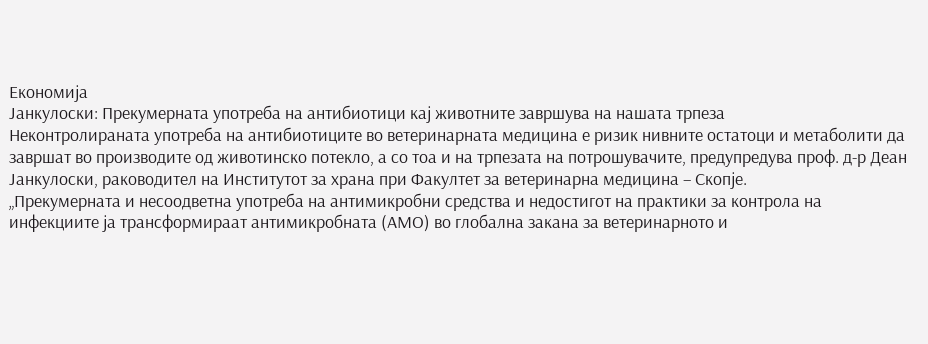Економија
Јанкулоски: Прекумерната употреба на антибиотици кај животните завршува на нашата трпеза
Неконтролираната употреба на антибиотиците во ветеринарната медицина е ризик нивните остатоци и метаболити да завршат во производите од животинско потекло, а со тоа и на трпезата на потрошувачите, предупредува проф. д-р Деан Јанкулоски, раководител на Институтот за храна при Факултет за ветеринарна медицина – Скопје.
„Прекумерната и несоодветна употреба на антимикробни средства и недостигот на практики за контрола на инфекциите ја трансформираат антимикробната (АМО) во глобална закана за ветеринарното и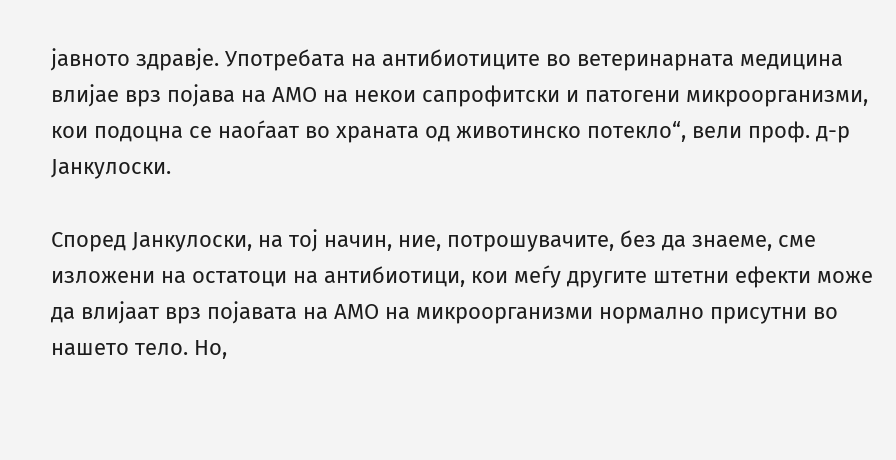јавното здравје. Употребата на антибиотиците во ветеринарната медицина влијае врз појава на АМО на некои сапрофитски и патогени микроорганизми, кои подоцна се наоѓаат во храната од животинско потекло“, вели проф. д-р Јанкулоски.

Според Јанкулоски, на тој начин, ние, потрошувачите, без да знаеме, сме изложени на остатоци на антибиотици, кои меѓу другите штетни ефекти може да влијаат врз појавата на АМО на микроорганизми нормално присутни во нашето тело. Но,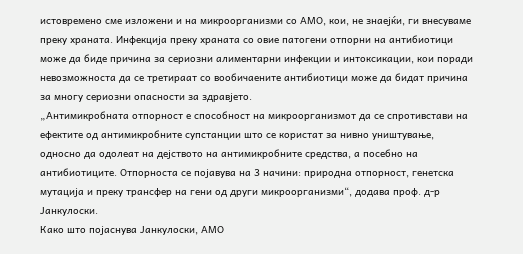истовремено сме изложени и на микроорганизми со АМО, кои, не знаејќи, ги внесуваме преку храната. Инфекција преку храната со овие патогени отпорни на антибиотици може да биде причина за сериозни алиментарни инфекции и интоксикации, кои поради невозможноста да се третираат со вообичаените антибиотици може да бидат причина за многу сериозни опасности за здравјето.
„Антимикробната отпорност е способност на микроорганизмот да се спротивстави на ефектите од антимикробните супстанции што се користат за нивно уништување, односно да одолеат на дејството на антимикробните средства, а посебно на антибиотиците. Отпорноста се појавува на 3 начини: природна отпорност, генетска мутација и преку трансфер на гени од други микроорганизми“, додава проф. д-р Јанкулоски.
Како што појаснува Јанкулоски, АМО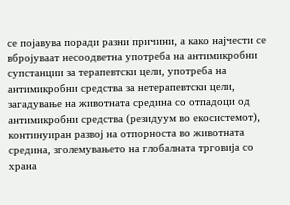се појавува поради разни причини, а како најчести се вбројуваат несоодветна употреба на антимикробни супстанции за терапевтски цели, употреба на антимикробни средства за нетерапевтски цели, загадување на животната средина со отпадоци од антимикробни средства (резидуум во екосистемот), континуиран развој на отпорноста во животната средина, зголемувањето на глобалната трговија со храна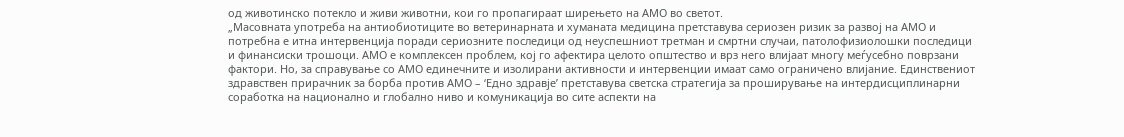од животинско потекло и живи животни, кои го пропагираат ширењето на АМО во светот.
„Масовната употреба на антиобиотиците во ветеринарната и хуманата медицина претставува сериозен ризик за развој на АМО и потребна е итна интервенција поради сериозните последици од неуспешниот третман и смртни случаи, патолофизиолошки последици и финансиски трошоци. АМО е комплексен проблем, кој го афектира целото општество и врз него влијаат многу меѓусебно поврзани фактори. Но, за справување со АМО единечните и изолирани активности и интервенции имаат само ограничено влијание. Единствениот здравствен прирачник за борба против АМО – ‘Едно здравје’ претставува светска стратегија за проширување на интердисциплинарни соработка на национално и глобално ниво и комуникација во сите аспекти на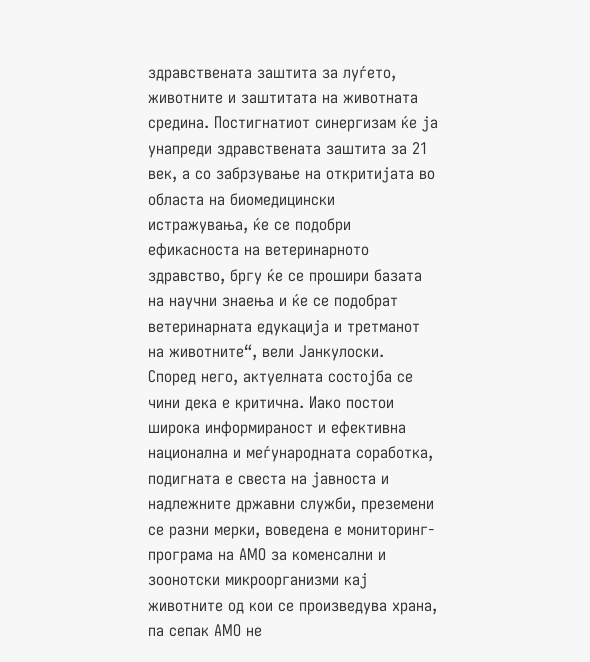здравствената заштита за луѓето, животните и заштитата на животната средина. Постигнатиот синергизам ќе ја унапреди здравствената заштита за 21 век, а со забрзување на откритијата во областа на биомедицински истражувања, ќе се подобри ефикасноста на ветеринарното здравство, бргу ќе се прошири базата на научни знаења и ќе се подобрат ветеринарната едукација и третманот на животните“, вели Јанкулоски.
Според него, актуелната состојба се чини дека е критична. Иако постои широка информираност и ефективна национална и меѓународната соработка, подигната е свеста на јавноста и надлежните државни служби, преземени се разни мерки, воведена е мониторинг-програма на АМО за коменсални и зоонотски микроорганизми кај животните од кои се произведува храна, па сепак АМО не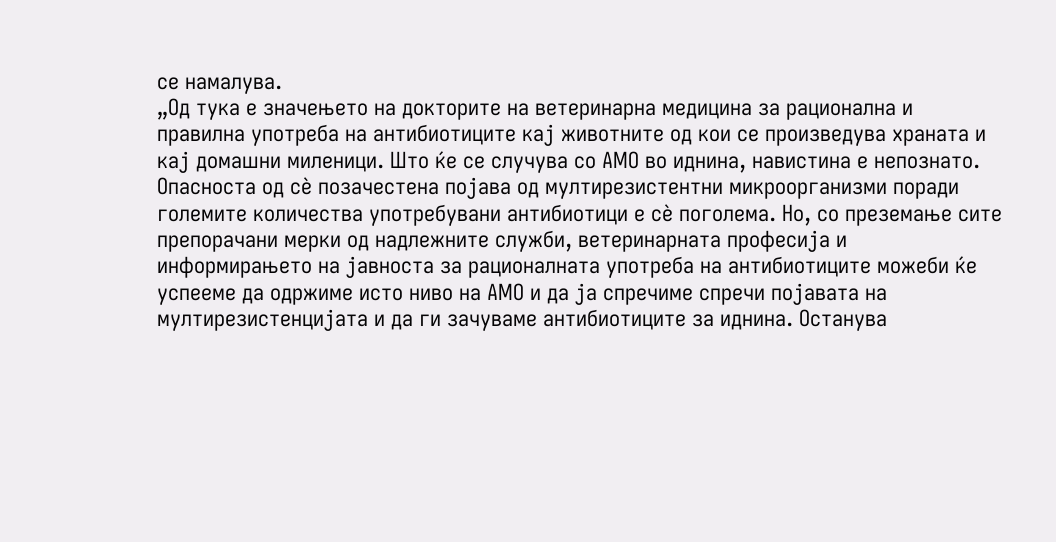се намалува.
„Од тука е значењето на докторите на ветеринарна медицина за рационална и правилна употреба на антибиотиците кај животните од кои се произведува храната и кај домашни миленици. Што ќе се случува со АМО во иднина, навистина е непознато. Опасноста од сè позачестена појава од мултирезистентни микроорганизми поради големите количества употребувани антибиотици е сè поголема. Но, со преземање сите препорачани мерки од надлежните служби, ветеринарната професија и информирањето на јавноста за рационалната употреба на антибиотиците можеби ќе успееме да одржиме исто ниво на АМО и да ја спречиме спречи појавата на мултирезистенцијата и да ги зачуваме антибиотиците за иднина. Останува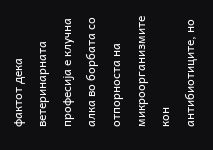фактот дека ветеринарната професија е клучна алка во борбата со отпорноста на микроорганизмите кон антибиотиците, но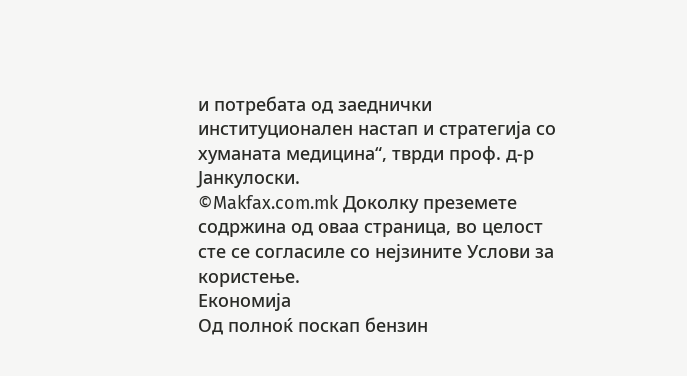и потребата од заеднички институционален настап и стратегија со хуманата медицина“, тврди проф. д-р Јанкулоски.
©Makfax.com.mk Доколку преземете содржина од оваа страница, во целост сте се согласиле со нејзините Услови за користење.
Економија
Од полноќ поскап бензин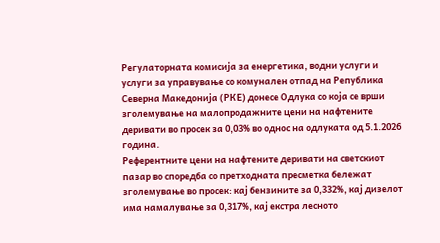Регулаторната комисија за енергетика, водни услуги и услуги за управување со комунален отпад на Република Северна Македонија (РКЕ) донесе Одлука со која се врши зголемување на малопродажните цени на нафтените деривати во просек за 0,03% во однос на одлуката од 5.1.2026 година.
Референтните цени на нафтените деривати на светскиот пазар во споредба со претходната пресметка бележат зголемување во просек: кај бензините за 0,332%, кај дизелот има намалување за 0,317%, кај екстра лесното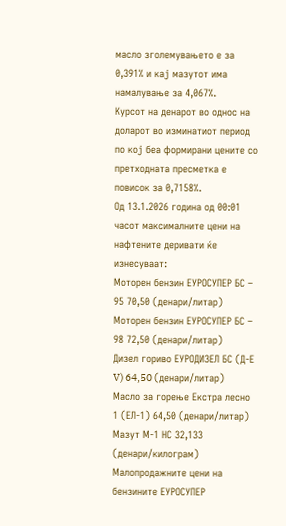масло зголемувањето е за 0,391% и кај мазутот има намалување за 4,067%.
Курсот на денарот во однос на доларот во изминатиот период по кој беа формирани цените со претходната пресметка е повисок за 0,7158%.
Од 13.1.2026 година од 00:01 часот максималните цени на нафтените деривати ќе изнесуваат:
Моторен бензин ЕУРОСУПЕР БС – 95 70,50 (денари/литар)
Моторен бензин ЕУРОСУПЕР БС – 98 72,50 (денари/литар)
Дизел гориво ЕУРОДИЗЕЛ БС (Д-Е V) 64,50 (денари/литар)
Масло за горење Екстра лесно 1 (ЕЛ-1) 64,50 (денари/литар)
Мазут М-1 НС 32,133 (денари/килограм)
Малопродажните цени на бензините ЕУРОСУПЕР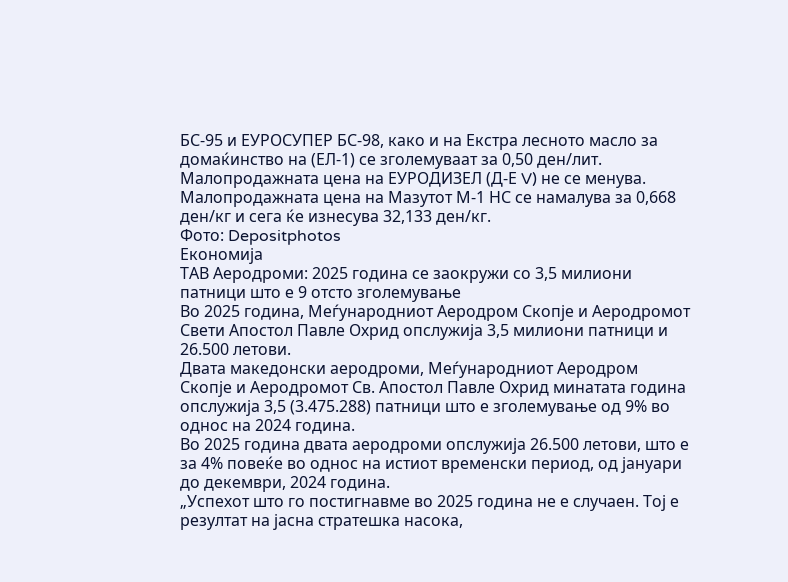БС-95 и ЕУРОСУПЕР БС-98, како и на Екстра лесното масло за домаќинство на (ЕЛ-1) се зголемуваат за 0,50 ден/лит.
Малопродажната цена на ЕУРОДИЗЕЛ (Д-Е V) не се менува.
Малопродажната цена на Мазутот М-1 НС се намалува за 0,668 ден/кг и сега ќе изнесува 32,133 ден/кг.
Фото: Depositphotos
Економија
ТАВ Аеродроми: 2025 година се заокружи со 3,5 милиони патници што е 9 отсто зголемување
Во 2025 година, Меѓународниот Аеродром Скопје и Аеродромот Свети Апостол Павле Охрид опслужија 3,5 милиони патници и 26.500 летови.
Двата македонски аеродроми, Меѓународниот Аеродром Скопје и Аеродромот Св. Апостол Павле Охрид минатата година опслужија 3,5 (3.475.288) патници што е зголемување од 9% во однос на 2024 година.
Во 2025 година двата аеродроми опслужија 26.500 летови, што е за 4% повеќе во однос на истиот временски период, од јануари до декември, 2024 година.
„Успехот што го постигнавме во 2025 година не е случаен. Тој е резултат на јасна стратешка насока,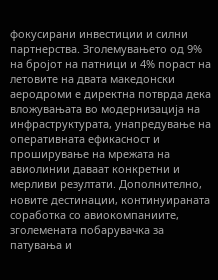фокусирани инвестиции и силни партнерства. Зголемувањето од 9% на бројот на патници и 4% пораст на летовите на двата македонски аеродроми е директна потврда дека вложувањата во модернизација на инфраструктурата, унапредување на оперативната ефикасност и проширување на мрежата на авиолинии даваат конкретни и мерливи резултати. Дополнително, новите дестинации, континуираната соработка со авиокомпаниите, зголемената побарувачка за патувања и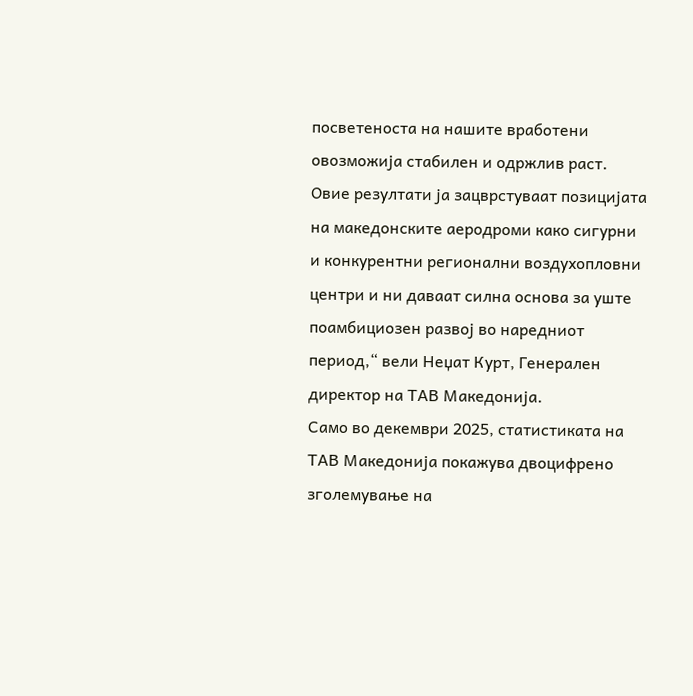посветеноста на нашите вработени овозможија стабилен и одржлив раст. Овие резултати ја зацврстуваат позицијата на македонските аеродроми како сигурни и конкурентни регионални воздухопловни центри и ни даваат силна основа за уште поамбициозен развој во наредниот период,“ вели Неџат Курт, Генерален директор на ТАВ Македонија.
Само во декември 2025, статистиката на ТАВ Македонија покажува двоцифрено зголемување на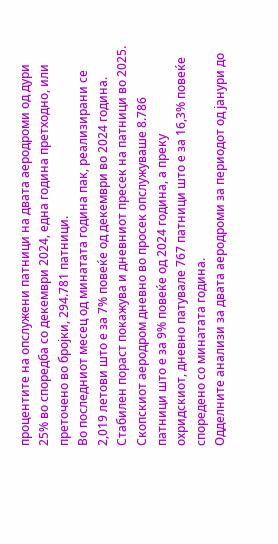процентите на опслужени патници на двата аеродроми од дури 25% во споредба со декември 2024, една година претходно, или преточено во бројки, 294.781 патници.
Во последниот месец од минатата година пак, реализирани се 2,019 летови што е за 7% повеќе од декември во 2024 година.
Стабилен пораст покажува и дневниот пресек на патници во 2025. Скопскиот аеродром дневно во просек опслужуваше 8.786 патници што е за 9% повеќе од 2024 година, а преку
охридскиот, дневно патувале 767 патници што е за 16,3% повеќе споредено со минатата година.
Одделните анализи за двата аеродроми за периодот од јанури до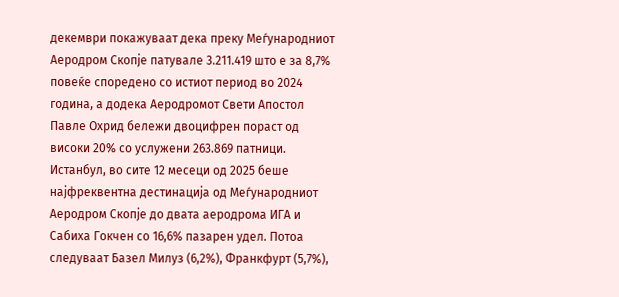декември покажуваат дека преку Меѓународниот Аеродром Скопје патувале 3.211.419 што е за 8,7% повеќе споредено со истиот период во 2024 година, а додека Аеродромот Свети Апостол Павле Охрид бележи двоцифрен пораст од високи 20% со услужени 263.869 патници.
Истанбул, во сите 12 месеци од 2025 беше најфреквентна дестинација од Меѓународниот Аеродром Скопје до двата аеродрома ИГА и Сабиха Гокчен со 16,6% пазарен удел. Потоа следуваат Базел Милуз (6,2%), Франкфурт (5,7%),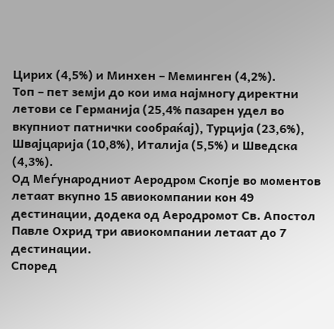Цирих (4,5%) и Минхен – Меминген (4,2%).
Топ – пет земји до кои има најмногу директни летови се Германија (25,4% пазарен удел во вкупниот патнички сообраќај), Турција (23,6%), Швајцарија (10,8%), Италија (5,5%) и Шведска (4,3%).
Од Меѓународниот Аеродром Скопје во моментов летаат вкупно 15 авиокомпании кон 49 дестинации, додека од Аеродромот Св. Апостол Павле Охрид три авиокомпании летаат до 7 дестинации.
Според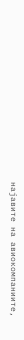најавите на авиокомпаниите,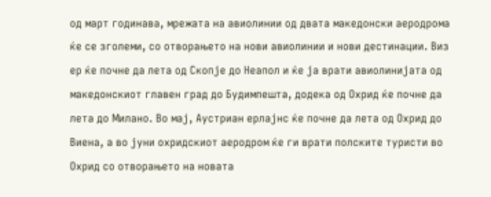од март годинава, мрежата на авиолинии од двата македонски аеродрома ќе се зголеми, со отворањето на нови авиолинии и нови дестинации. Виз ер ќе почне да лета од Скопје до Неапол и ќе ја врати авиолинијата од македонскиот главен град до Будимпешта, додека од Охрид ќе почне да лета до Милано. Во мај, Аустриан ерлајнс ќе почне да лета од Охрид до Виена, а во јуни охридскиот аеродром ќе ги врати полските туристи во Охрид со отворањето на новата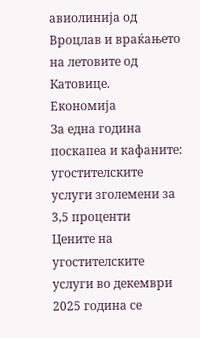авиолинија од Вроцлав и враќањето на летовите од Катовице.
Економија
За една година поскапеа и кафаните: угостителските услуги зголемени за 3,5 проценти
Цените на угостителските услуги во декември 2025 година се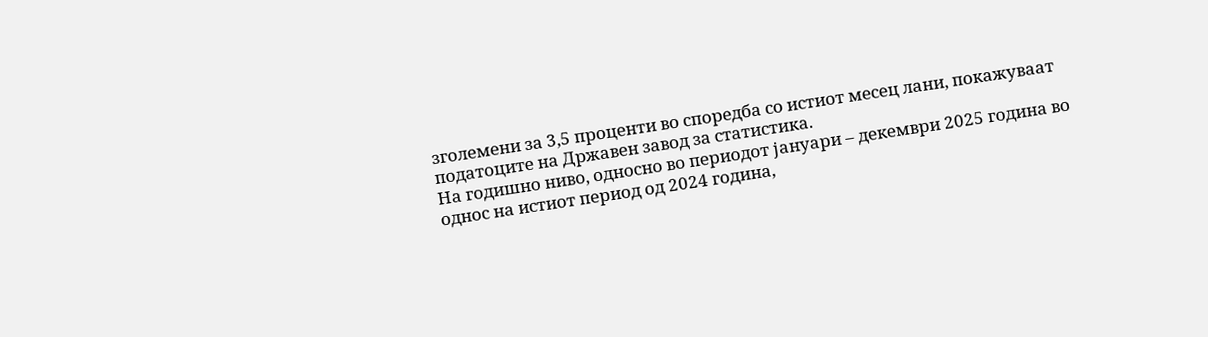зголемени за 3,5 проценти во споредба со истиот месец лани, покажуваат податоците на Државен завод за статистика.
На годишно ниво, односно во периодот јануари – декември 2025 година во однос на истиот период од 2024 година,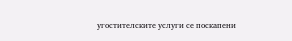угостителските услуги се поскапени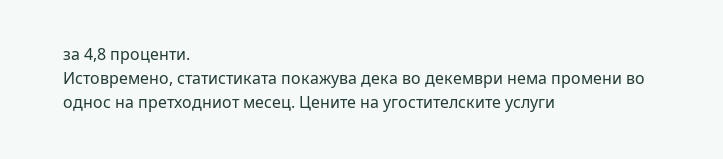за 4,8 проценти.
Истовремено, статистиката покажува дека во декември нема промени во однос на претходниот месец. Цените на угостителските услуги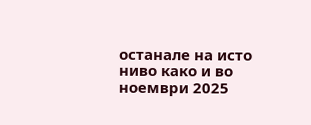останале на исто ниво како и во ноември 2025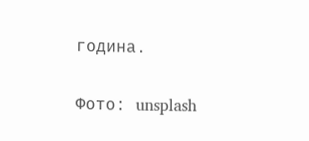година.

Фото: unsplash